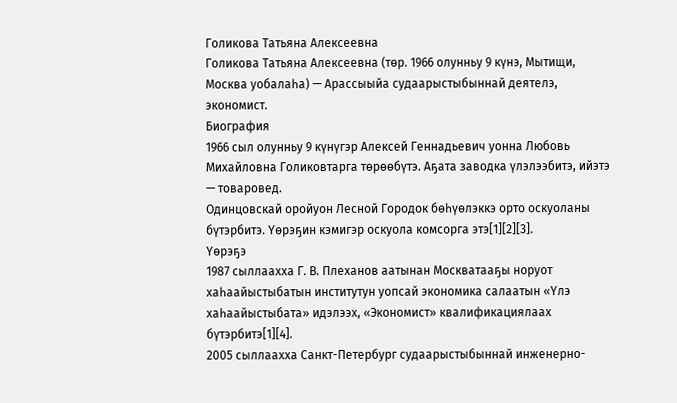Голикова Татьяна Алексеевна
Голикова Татьяна Алексеевна (төр. 1966 олунньу 9 күнэ, Мытищи, Москва уобалаһа) — Арассыыйа судаарыстыбыннай деятелэ, экономист.
Биография
1966 сыл олунньу 9 күнүгэр Алексей Геннадьевич уонна Любовь Михайловна Голиковтарга төрөөбүтэ. Аҕата заводка үлэлээбитэ, ийэтэ — товаровед.
Одинцовскай оройуон Лесной Городок бөһүөлэккэ орто оскуоланы бүтэрбитэ. Үөрэҕин кэмигэр оскуола комсорга этэ[1][2][3].
Үөрэҕэ
1987 сыллаахха Г. В. Плеханов аатынан Москватааҕы норуот хаһаайыстыбатын институтун уопсай экономика салаатын «Үлэ хаһаайыстыбата» идэлээх, «Экономист» квалификациялаах бүтэрбитэ[1][4].
2005 сыллаахха Санкт-Петербург судаарыстыбыннай инженерно-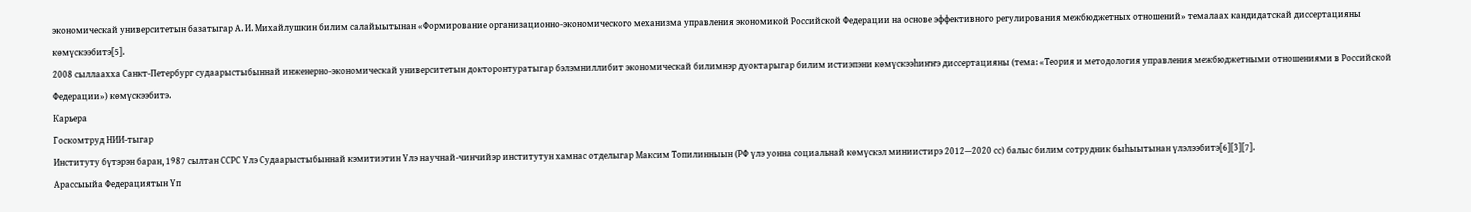экономическай университетын базатыгар А. И. Михайлушкин билим салайыытынан «Формирование организационно-экономического механизма управления экономикой Российской Федерации на основе эффективного регулирования межбюджетных отношений» темалаах кандидатскай диссертацияны көмүскээбитэ[5].
2008 сыллаахха Санкт-Петербург судаарыстыбыннай инженерно-экономическай университетын докторонтуратыгар бэлэмниллибит экономическай билимнэр дуоктарыгар билим истиэпэни көмүскээһиҥҥэ диссертацияны (тема: «Теория и методология управления межбюджетными отношениями в Российской Федерации») көмүскээбитэ.
Карьера
Госкомтруд НИИ-тыгар
Институту бүтэрэн баран, 1987 сылтан ССРС Үлэ Судаарыстыбыннай кэмитиэтин Үлэ научнай-чинчийэр институтун хамнас отделыгар Максим Топилинныын (РФ үлэ уонна социальнай көмүскэл миниистирэ 2012—2020 сс) балыс билим сотрудник быһыытынан үлэлээбитэ[6][3][7].
Арассыыйа Федерациятын Үп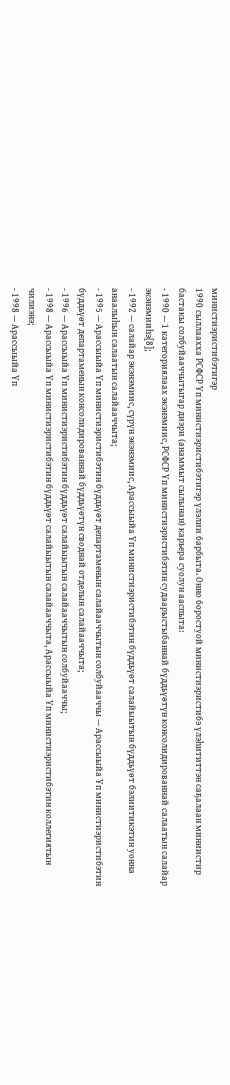министиэристибэтигэр
1990 сыллаахха РСФСР Үп министиэристибэтигэр үлэлии барбыта. Онно боростуой министиэристибэ үлэһититтэн саҕалаан миниистир бастакы солбуйааччытыгар диэри (анаммыт сылынан) карьера суолун ааспыта:
- 1990 — 1 категориялаах экэнэмиис, РСФСР Үп министиэристибэтин судаарыстыбаннай бүддьүөтүн консолидированнай салаатын салайар экэнэмииһэ[8];
- 1992 — салайар экэнэмиис, сүрүн экэнэмиис, Арассыыйа Үп министиэристибэтин бүддьүөт салайыытын бүддьүөт бэлиитикэтин уонна анаалыһын салаатын салайааччыта;
- 1995 — Арассыыйа Үп министиэристибэтин бүддьүөт департаменын салайааччытын солбуйааччы — Арассыыйа Үп министиэристибэтин бүддьүөт департаменын консолидированнай бүддьүөтүн своднай отделын салайааччыта;
- 1996 — Арассыыйа Үп министиэристибэтин бүддьүөт салайыытын салайааччытын солбуйааччы;
- 1998 — Арассыыйа Үп министиэристибэтин бүддьүөт салайыытын салайааччыта, Арассыыйа Үп министиэристибэтин коллегиятын чилиэнэ;
- 1998 — Арассыыйа Үп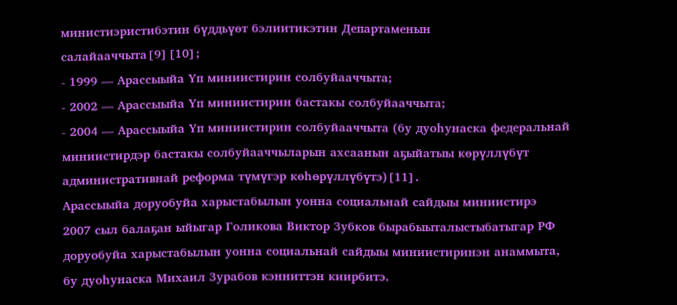министиэристибэтин бүддьүөт бэлиитикэтин Департаменын салайааччыта[9][10];
- 1999 — Арассыыйа Үп миниистирин солбуйааччыта;
- 2002 — Арассыыйа Үп миниистирин бастакы солбуйааччыта;
- 2004 — Арассыыйа Үп миниистирин солбуйааччыта (бу дуоһунаска федеральнай миниистирдэр бастакы солбуйааччыларын ахсаанын аҕыйатыы көрүллүбүт административнай реформа түмүгэр көһөрүллүбүтэ)[11].
Арассыыйа доруобуйа харыстабылын уонна социальнай сайдыы миниистирэ
2007 сыл балаҕан ыйыгар Голикова Виктор Зубков бырабыыталыстыбатыгар РФ доруобуйа харыстабылын уонна социальнай сайдыы миниистиринэн анаммыта, бу дуоһунаска Михаил Зурабов кэнниттэн киирбитэ.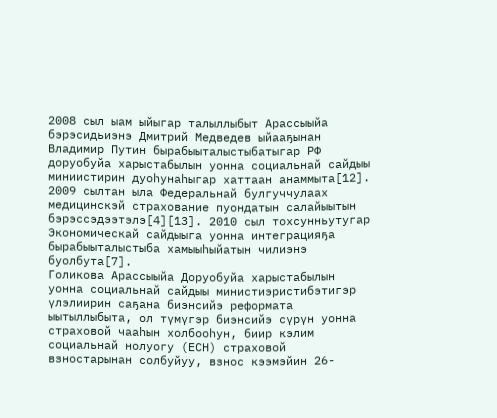2008 сыл ыам ыйыгар талыллыбыт Арассыыйа бэрэсидьиэнэ Дмитрий Медведев ыйааҕынан Владимир Путин бырабыыталыстыбатыгар РФ доруобуйа харыстабылын уонна социальнай сайдыы миниистирин дуоһунаһыгар хаттаан анаммыта[12]. 2009 сылтан ыла Федеральнай булгуччулаах медицинскэй страхование пуондатын салайыытын бэрэссэдээтэлэ[4][13]. 2010 сыл тохсунньутугар Экономическай сайдыыга уонна интеграцияҕа бырабыыталыстыба хамыыһыйатын чилиэнэ буолбута[7].
Голикова Арассыыйа Доруобуйа харыстабылын уонна социальнай сайдыы министиэристибэтигэр үлэлиирин саҕана биэнсийэ реформата ыытыллыбыта, ол түмүгэр биэнсийэ сүрүн уонна страховой чааһын холбооһун, биир кэлим социальнай нолуогу (ЕСН) страховой взностарынан солбуйуу, взнос кээмэйин 26-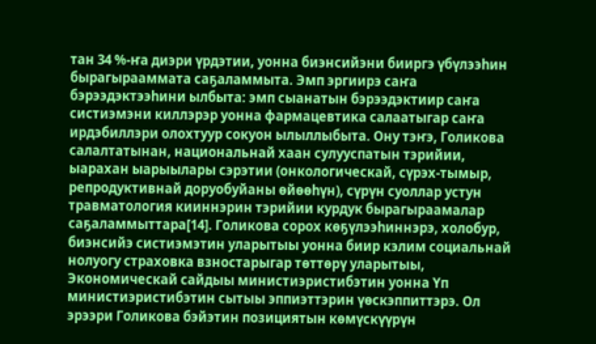тан 34 %-ҥа диэри үрдэтии, уонна биэнсийэни бииргэ үбүлээһин бырагырааммата саҕаламмыта. Эмп эргиирэ саҥа бэрээдэктээһини ылбыта: эмп сыанатын бэрээдэктиир саҥа систиэмэни киллэрэр уонна фармацевтика салаатыгар саҥа ирдэбиллэри олохтуур сокуон ылыллыбыта. Ону тэҥэ, Голикова салалтатынан, национальнай хаан сулууспатын тэрийии, ыарахан ыарыылары сэрэтии (онкологическай, сүрэх-тымыр, репродуктивнай доруобуйаны өйөөһүн), сүрүн суоллар устун травматология кииннэрин тэрийии курдук бырагыраамалар саҕаламмыттара[14]. Голикова сорох көҕүлээһиннэрэ, холобур, биэнсийэ систиэмэтин уларытыы уонна биир кэлим социальнай нолуогу страховка взностарыгар төттөрү уларытыы, Экономическай сайдыы министиэристибэтин уонна Үп министиэристибэтин сытыы эппиэттэрин үөскэппиттэрэ. Ол эрээри Голикова бэйэтин позициятын көмүскүүрүн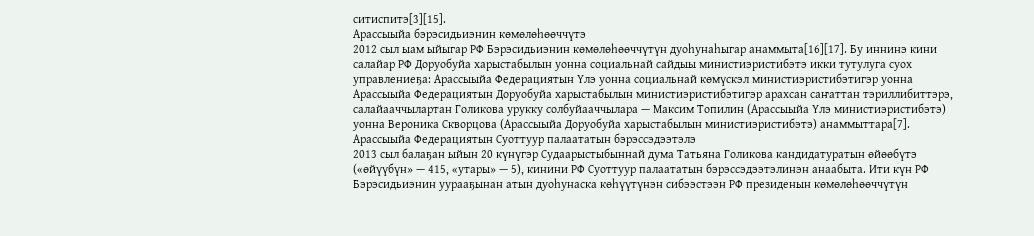ситиспитэ[3][15].
Арассыыйа бэрэсидьиэнин көмөлөһөөччүтэ
2012 сыл ыам ыйыгар РФ Бэрэсидьиэнин көмөлөһөөччүтүн дуоһунаһыгар анаммыта[16][17]. Бу иннинэ кини салайар РФ Доруобуйа харыстабылын уонна социальнай сайдыы министиэристибэтэ икки тутулуга суох управлениеҕа: Арассыыйа Федерациятын Үлэ уонна социальнай көмүскэл министиэристибэтигэр уонна Арассыыйа Федерациятын Доруобуйа харыстабылын министиэристибэтигэр арахсан саҥаттан тэриллибиттэрэ, салайааччылартан Голикова урукку солбуйааччылара — Максим Топилин (Арассыыйа Үлэ министиэристибэтэ) уонна Вероника Скворцова (Арассыыйа Доруобуйа харыстабылын министиэристибэтэ) анаммыттара[7].
Арассыыйа Федерациятын Суоттуур палаататын бэрэссэдээтэлэ
2013 сыл балаҕан ыйын 20 күнүгэр Судаарыстыбыннай дума Татьяна Голикова кандидатуратын өйөөбүтэ («өйүүбүн» — 415, «утары» — 5), кинини РФ Суоттуур палаататын бэрэссэдээтэлинэн анаабыта. Ити күн РФ Бэрэсидьиэнин уурааҕынан атын дуоһунаска көһүүтүнэн сибээстээн РФ президенын көмөлөһөөччүтүн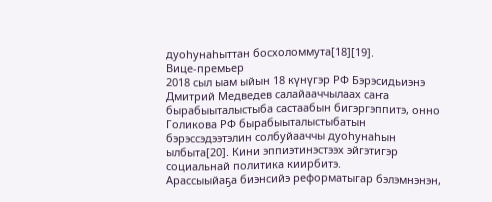дуоһунаһыттан босхоломмута[18][19].
Вице-премьер
2018 сыл ыам ыйын 18 күнүгэр РФ Бэрэсидьиэнэ Дмитрий Медведев салайааччылаах саҥа бырабыыталыстыба састаабын бигэргэппитэ, онно Голикова РФ бырабыыталыстыбатын бэрэссэдээтэлин солбуйааччы дуоһунаһын ылбыта[20]. Кини эппиэтинэстээх эйгэтигэр социальнай политика киирбитэ.
Арассыыйаҕа биэнсийэ реформатыгар бэлэмнэнэн,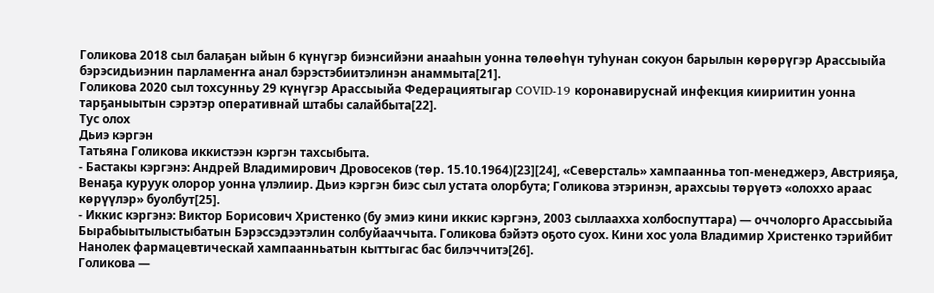Голикова 2018 сыл балаҕан ыйын 6 күнүгэр биэнсийэни анааһын уонна төлөөһүн туһунан сокуон барылын көрөрүгэр Арассыыйа бэрэсидьиэнин парламеҥҥа анал бэрэстэбиитэлинэн анаммыта[21].
Голикова 2020 сыл тохсунньу 29 күнүгэр Арассыыйа Федерациятыгар COVID-19 коронавируснай инфекция киириитин уонна тарҕаныытын сэрэтэр оперативнай штабы салайбыта[22].
Тус олох
Дьиэ кэргэн
Татьяна Голикова иккистээн кэргэн тахсыбыта.
- Бастакы кэргэнэ: Андрей Владимирович Дровосеков (төр. 15.10.1964)[23][24], «Северсталь» хампаанньа топ-менеджерэ, Австрияҕа, Венаҕа куруук олорор уонна үлэлиир. Дьиэ кэргэн биэс сыл устата олорбута; Голикова этэринэн, арахсыы төрүөтэ «олоххо араас көрүүлэр» буолбут[25].
- Иккис кэргэнэ: Виктор Борисович Христенко (бу эмиэ кини иккис кэргэнэ, 2003 сыллаахха холбоспуттара) — оччолорго Арассыыйа Бырабыытылыстыбатын Бэрэссэдээтэлин солбуйааччыта. Голикова бэйэтэ оҕото суох. Кини хос уола Владимир Христенко тэрийбит Нанолек фармацевтическай хампаанньатын кыттыгас бас билэччитэ[26].
Голикова —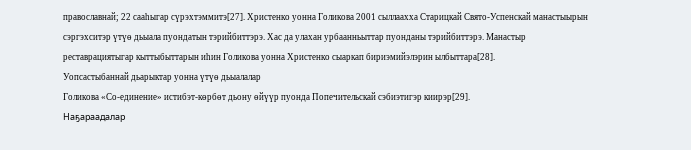православнай; 22 сааһыгар сүрэхтэммитэ[27]. Христенко уонна Голикова 2001 сыллаахха Старицкай Свято-Успенскай манастыырын сэргэхситэр үтүө дьыала пуондатын тэрийбиттэрэ. Хас да улахан урбаанньыттар пуонданы тэрийбиттэрэ. Манастыр реставрациятыгар кыттыбыттарын иһин Голикова уонна Христенко сыаркап бириэмийэлэрин ылбыттара[28].
Уопсастыбаннай дьарыктар уонна үтүө дьыалалар
Голикова «Со-единение» истибэт-көрбөт дьону өйүүр пуонда Попечительскай сэбиэтигэр киирэр[29].
Наҕараадалар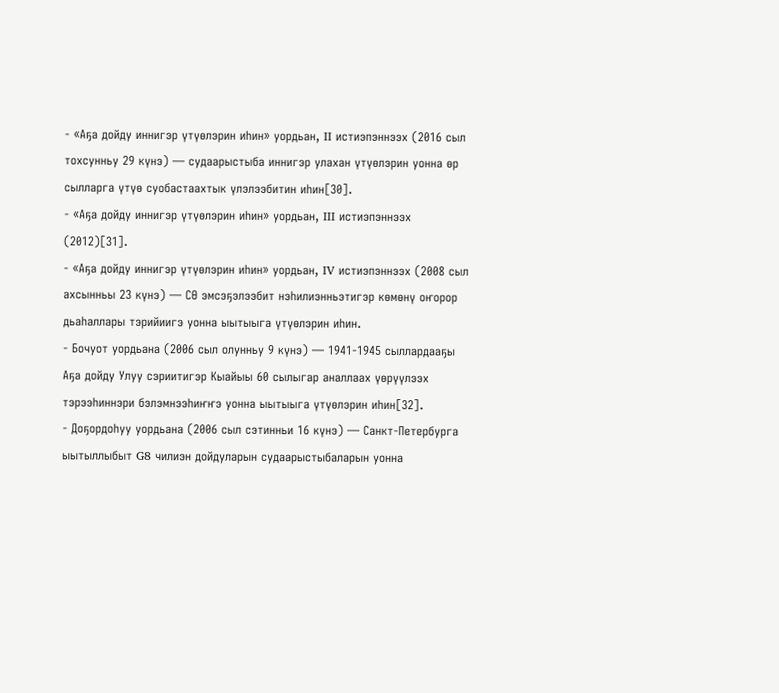- «Аҕа дойду иннигэр үтүөлэрин иһин» уордьан, II истиэпэннээх (2016 сыл тохсунньу 29 күнэ) — судаарыстыба иннигэр улахан үтүөлэрин уонна өр сылларга үтүө суобастаахтык үлэлээбитин иһин[30].
- «Аҕа дойду иннигэр үтүөлэрин иһин» уордьан, III истиэпэннээх (2012)[31].
- «Аҕа дойду иннигэр үтүөлэрин иһин» уордьан, IV истиэпэннээх (2008 сыл ахсынньы 23 күнэ) — СӨ эмсэҕэлээбит нэһилиэнньэтигэр көмөнү оҥорор дьаһаллары тэрийиигэ уонна ыытыыга үтүөлэрин иһин.
- Бочуот уордьана (2006 сыл олунньу 9 күнэ) — 1941-1945 сыллардааҕы Аҕа дойду Улуу сэриитигэр Кыайыы 60 сылыгар аналлаах үөрүүлээх тэрээһиннэри бэлэмнээһиҥҥэ уонна ыытыыга үтүөлэрин иһин[32].
- Доҕордоһуу уордьана (2006 сыл сэтинньи 16 күнэ) — Санкт-Петербурга ыытыллыбыт G8 чилиэн дойдуларын судаарыстыбаларын уонна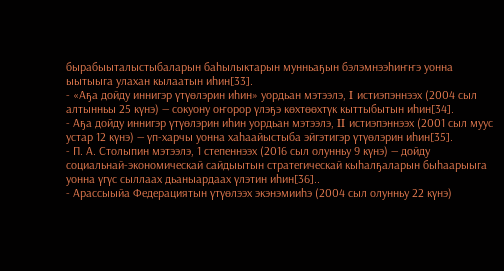бырабыыталыстыбаларын баһылыктарын мунньаҕын бэлэмнээһиҥҥэ уонна ыытыыга улахан кылаатын иһин[33].
- «Аҕа дойду иннигэр үтүөлэрин иһин» уордьан мэтээлэ, I истиэпэннээх (2004 сыл алтынньы 25 күнэ) — сокуону оҥорор үлэҕэ көхтөөхтүк кыттыбытын иһин[34].
- Аҕа дойду иннигэр үтүөлэрин иһин уордьан мэтээлэ, II истиэпэннээх (2001 сыл муус устар 12 күнэ) — үп-харчы уонна хаһаайыстыба эйгэтигэр үтүөлэрин иһин[35].
- П. А. Столыпин мэтээлэ, 1 степеннээх (2016 сыл олунньу 9 күнэ) — дойду социальнай-экономическай сайдыытын стратегическай кыһалҕаларын быһаарыыга уонна үгүс сыллаах дьаныардаах үлэтин иһин[36]..
- Арассыыйа Федерациятын үтүөлээх экэнэмииһэ (2004 сыл олунньу 22 күнэ)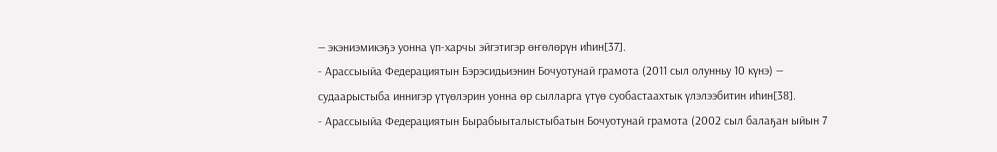— экэниэмикэҕэ уонна үп-харчы эйгэтигэр өҥөлөрүн иһин[37].
- Арассыыйа Федерациятын Бэрэсидьиэнин Бочуотунай грамота (2011 сыл олунньу 10 күнэ) — судаарыстыба иннигэр үтүөлэрин уонна өр сылларга үтүө суобастаахтык үлэлээбитин иһин[38].
- Арассыыйа Федерациятын Бырабыыталыстыбатын Бочуотунай грамота (2002 сыл балаҕан ыйын 7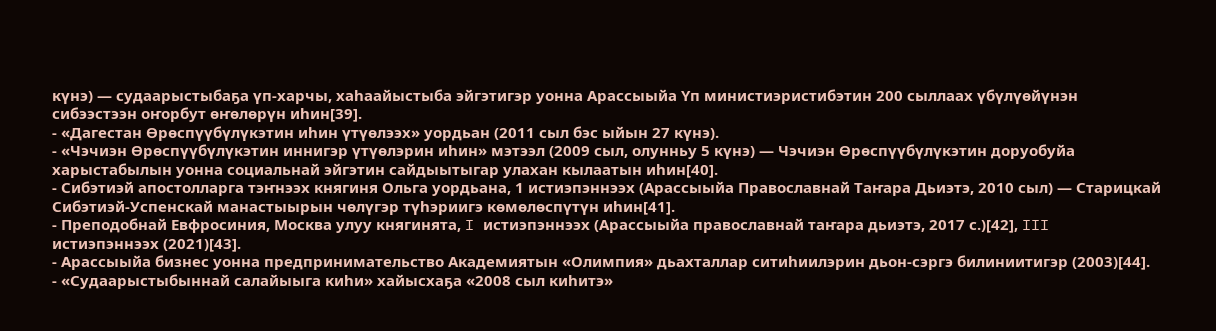күнэ) — судаарыстыбаҕа үп-харчы, хаһаайыстыба эйгэтигэр уонна Арассыыйа Үп министиэристибэтин 200 сыллаах үбүлүөйүнэн сибээстээн оҥорбут өҥөлөрүн иһин[39].
- «Дагестан Өрөспүүбүлүкэтин иһин үтүөлээх» уордьан (2011 сыл бэс ыйын 27 күнэ).
- «Чэчиэн Өрөспүүбүлүкэтин иннигэр үтүөлэрин иһин» мэтээл (2009 сыл, олунньу 5 күнэ) — Чэчиэн Өрөспүүбүлүкэтин доруобуйа харыстабылын уонна социальнай эйгэтин сайдыытыгар улахан кылаатын иһин[40].
- Сибэтиэй апостолларга тэҥнээх княгиня Ольга уордьана, 1 истиэпэннээх (Арассыыйа Православнай Таҥара Дьиэтэ, 2010 сыл) — Старицкай Сибэтиэй-Успенскай манастыырын чөлүгэр түһэриигэ көмөлөспүтүн иһин[41].
- Преподобнай Евфросиния, Москва улуу княгинята, I истиэпэннээх (Арассыыйа православнай таҥара дьиэтэ, 2017 с.)[42], III истиэпэннээх (2021)[43].
- Арассыыйа бизнес уонна предпринимательство Академиятын «Олимпия» дьахталлар ситиһиилэрин дьон-сэргэ билиниитигэр (2003)[44].
- «Судаарыстыбыннай салайыыга киһи» хайысхаҕа «2008 сыл киһитэ»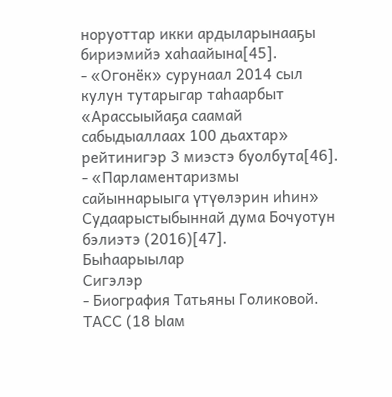норуоттар икки ардыларынааҕы бириэмийэ хаһаайына[45].
- «Огонёк» сурунаал 2014 сыл кулун тутарыгар таһаарбыт «Арассыыйаҕа саамай сабыдыаллаах 100 дьахтар» рейтинигэр 3 миэстэ буолбута[46].
- «Парламентаризмы сайыннарыыга үтүөлэрин иһин» Судаарыстыбыннай дума Бочуотун бэлиэтэ (2016)[47].
Быһаарыылар
Сигэлэр
- Биография Татьяны Голиковой. ТАСС (18 Ыам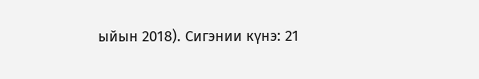ыйын 2018). Сигэнии күнэ: 21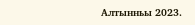Алтынньы 2023.